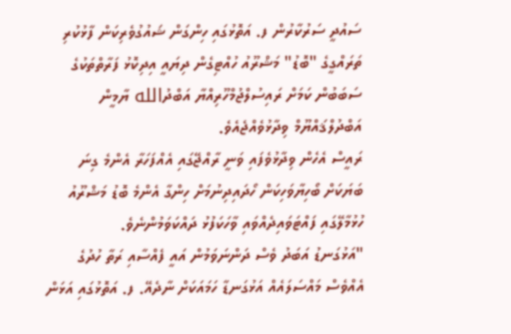ސައުދީ ސަރުކާރުން ފ. އަތޮޅުގައި ހިންގަން ޝައުގުވެރިކަން ފާޅުކުރި ތަރައްގީގެ "ބޮޑު" މަޝްރޫއު ހުއްޓިގެން ދިޔައީ އިދިކޮޅު ފަރާތްތަކުގެ ސަބަބުން ކަމަށް ރައިސުލްޖުމްހޫރިއްޔާ އަބްދުالله ޔާމީން އަބްދުލްޤައްޔޫމް ވިދާޅުވެއްޖެއެވެ.
ރައީސް އެހެން ވިދާޅުވެފައި ވަނީ ރާއްޖޭގައި އެއްފަހަރާ އެންމެ ގިނަ ބަޔަކަށް ބޯހިޔާވަހިކަން ހޯދައިދިނުމަށް ހިންގާ އެންމެ ބޮޑު މަޝްރޫއު ހުޅުމާލޭގައި ފައްޓަވައިދެއްވައި ވާހަކަފުޅު ދައްކަވަމުންނެވެ.
"އަޅުގަނޑު އަބަދު ވެސް ދަންނަވަމުން އައީ ފެއްސާއި ރަތާ ހުދުގެ އެއްވެސް މައްސަލައެއް އަޅުގަނޑާ ހަމައަކަށް ނާދެއޭ. ފ. އަތޮޅުގައި އަޅަން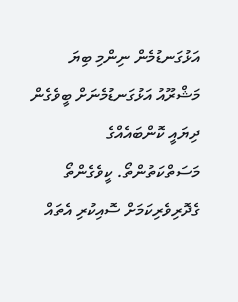އަޅުގަނޑުމެން ނިންމި ބިޔަ މަޝްރޫއު އަޅުގަނޑުމެނަށް ބީވެގެން ދިޔައީ ކޮންބައެއްގެ މަސަތްކަތުންތޯ. ކީވެގެންތޯ ގެދޮރިވެރިކަމަށް ސޮއިކުރި އެތައް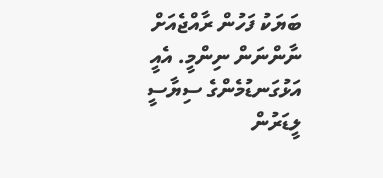ބަޔަކު ފަހުން ރާއްޖެއަށް ނާންނަން ނިންމީ. އެއީ އަޅުގަނޑުމެންގެ ސިޔާސީ ލީޑަރުން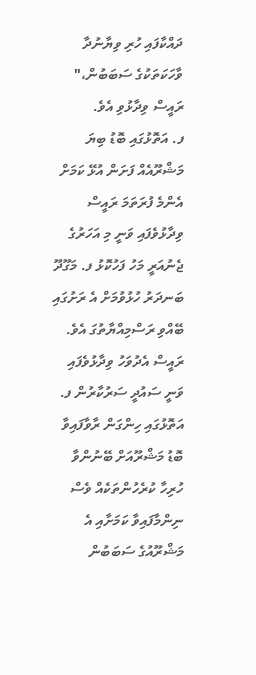ދައްކާފައި ހުރި ވިޔާނުދާ ވާހަކަތަކުގެ ސަބަބުން،" ރައީސް ވިދާޅުވި އެވެ.
ފ. އަތޮޅުގައި ބޮޑު ބިޔަ މަޝްރޫއެއް ފަށަން އުޅޭ ކަމަށް އެންމެ ފުރަތަމަ ރައީސް ވިދާޅުވެފައި ވަނީ މި އަހަރުގެ ޖެނުއަރީ މަހު ފަހުކޮޅު ފ. މަގޫދޫ ބަނދަރު ހުޅުވުމަށް އެ ރަށުގައި ބޭއްވި ރަސްމިއްޔާތުގަ އެވެ.
ރައީސް އެދުވަހު ވިދާޅުވެފައި ވަނީ ސައުދީ ސަރުކާރުން ފ. އަތޮޅުގައި ހިންގަން ރާވާފައިވާ ބޮޑު މަޝްރޫއަށް ބޭނުންވާ ހުރިހާ ކުރެހުންތަކެއް ވެސް ނިންމާފައިވާ ކަމަށާއި އެ މަޝްރޫއުގެ ސަބަބުން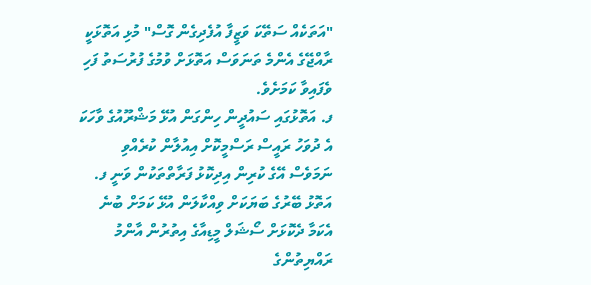"އަތަކެއް ސަތޭކަ ވަޒީފާ އުފެދިގެން ގޮސް" މުޅި އަތޮޅަކީ ރާއްޖޭގެ އެންމެ ތަނަވަސް އަތޮޅަށް ވުމުގެ ފުރުސަތު ފަހި ވެފައިވާ ކަމަށެވެ.
ފ. އަތޮޅުގައި ސައުދީން ހިންގަން އުޅޭ މަޝްރޫއުގެ ވާހަކަ އެ ދުވަހު ރައީސް ރަސްމީކޮށް އިއުލާން ކުރެއްވި ނަމަވެސް އޭގެ ކުރިން އިދިކޮޅު ފަރާތްތަކުން ވަނީ ފ. އަތޮޅު ބޭރުގެ ބަޔަކަށް ވިއްކާލަން އުޅޭ ކަމަށް ބުނެ އެކަމާ ދެކޮޅަށް ސޯޝަލް މީޑިއާގެ އިތުރުން އާންމު ރައްޔިތުންގެ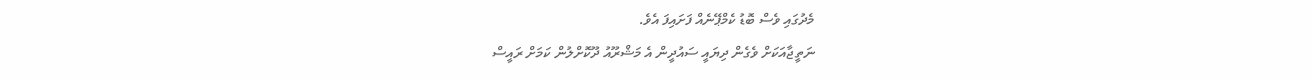މެދުގައި ވެސް ބޮޑު ކެމްޕޭނެއް ފަށައިފަ އެވެ.
ނަތީޖާއަކަށް ވެގެން ދިޔައީ ސައުދީން އެ މަޝްރޫއު ދޫކޮށްލުން ކަމަށް ރައީސް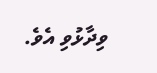ވިދާޅުވި އެވެ.